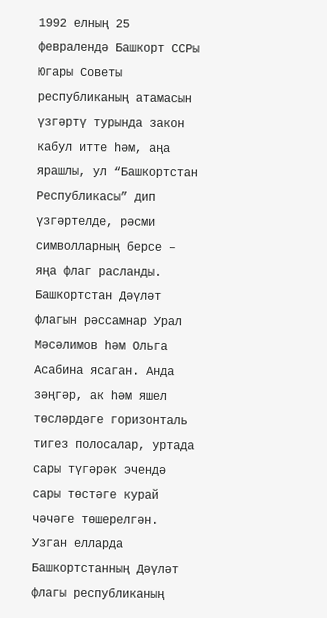1992 елның 25 февралендә Башкорт ССРы Югары Советы республиканың атамасын үзгәртү турында закон кабул итте һәм, аңа ярашлы, ул “Башкортстан Республикасы” дип үзгәртелде, рәсми символларның берсе – яңа флаг расланды.
Башкортстан Дәүләт флагын рәссамнар Урал Мәсәлимов һәм Ольга Асабина ясаган. Анда зәңгәр, ак һәм яшел төсләрдәге горизонталь тигез полосалар, уртада сары түгәрәк эчендә сары төстәге курай чәчәге төшерелгән.
Узган елларда Башкортстанның Дәүләт флагы республиканың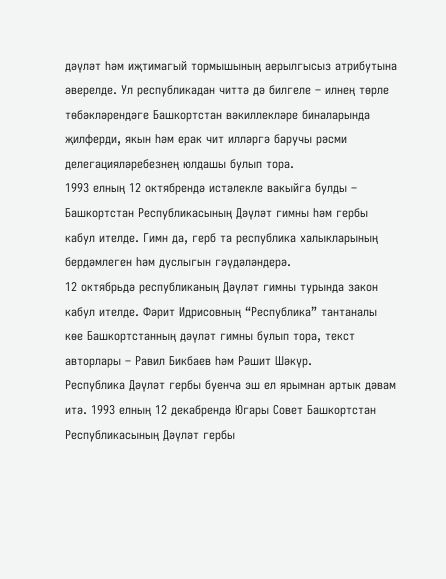дәүләт һәм иҗтимагый тормышының аерылгысыз атрибутына әверелде. Ул республикадан читтә дә билгеле – илнең төрле төбәкләрендәге Башкортстан вәкиллекләре биналарында җилферди, якын һәм ерак чит илләргә баручы рәсми делегацияләребезнең юлдашы булып тора.
1993 елның 12 октябрендә истәлекле вакыйга булды – Башкортстан Республикасының Дәүләт гимны һәм гербы кабул ителде. Гимн да, герб та республика халыкларының бердәмлеген һәм дуслыгын гәүдәләндерә.
12 октябрьдә республиканың Дәүләт гимны турында закон кабул ителде. Фәрит Идрисовның “Республика” тантаналы көе Башкортстанның дәүләт гимны булып тора, текст авторлары – Равил Бикбаев һәм Рәшит Шәкүр.
Республика Дәүләт гербы буенча эш ел ярымнан артык дәвам итә. 1993 елның 12 декабрендә Югары Совет Башкортстан Республикасының Дәүләт гербы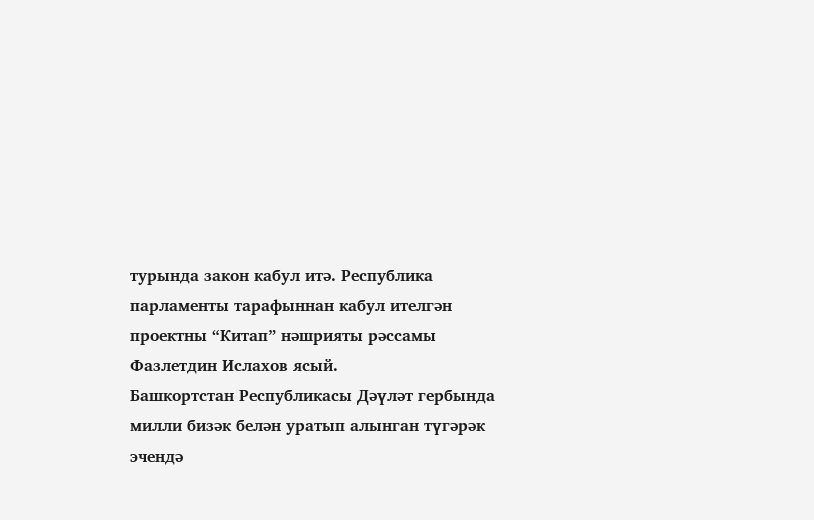турында закон кабул итә. Республика парламенты тарафыннан кабул ителгән проектны “Китап” нәшрияты рәссамы Фазлетдин Ислахов ясый.
Башкортстан Республикасы Дәүләт гербында милли бизәк белән уратып алынган түгәрәк эчендә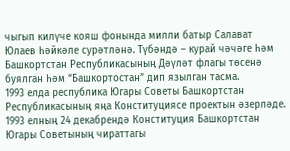чыгып килүче кояш фонында милли батыр Салават Юлаев һәйкәле сурәтләнә. Түбәндә – курай чәчәге һәм Башкортстан Республикасының Дәүләт флагы төсенә буялган һәм “Башкортостан” дип язылган тасма.
1993 елда республика Югары Советы Башкортстан Республикасының яңа Конституциясе проектын әзерләде. 1993 елның 24 декабрендә Конституция Башкортстан Югары Советының чираттагы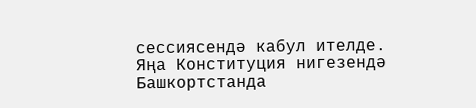сессиясендә кабул ителде.
Яңа Конституция нигезендә Башкортстанда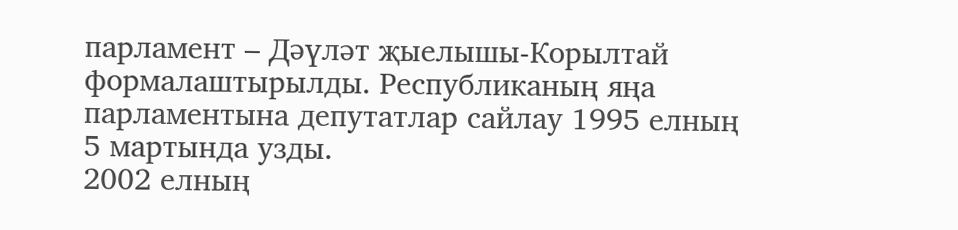парламент – Дәүләт җыелышы-Корылтай формалаштырылды. Республиканың яңа парламентына депутатлар сайлау 1995 елның 5 мартында узды.
2002 елның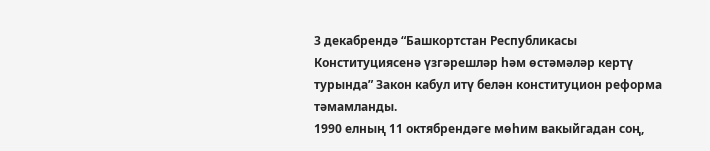3 декабрендә “Башкортстан Республикасы Конституциясенә үзгәрешләр һәм өстәмәләр кертү турында” Закон кабул итү белән конституцион реформа тәмамланды.
1990 елның 11 октябрендәге мөһим вакыйгадан соң,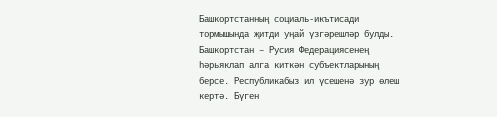Башкортстанның социаль-икътисади тормышында җитди уңай үзгәрешләр булды. Башкортстан – Русия Федерациясенең һәрьяклап алга киткән субъектларының берсе. Республикабыз ил үсешенә зур өлеш кертә. Бүген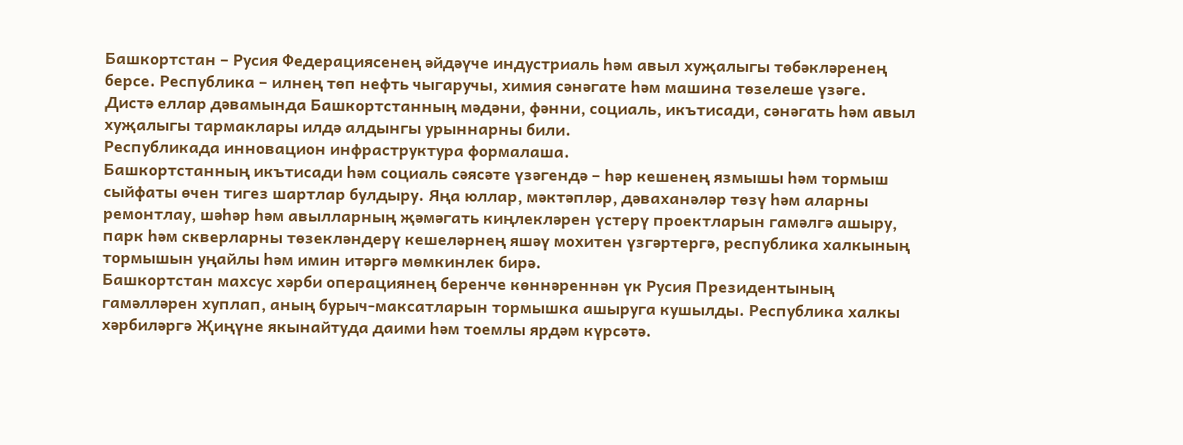Башкортстан – Русия Федерациясенең әйдәүче индустриаль һәм авыл хуҗалыгы төбәкләренең берсе. Республика – илнең төп нефть чыгаручы, химия сәнәгате һәм машина төзелеше үзәге.
Дистә еллар дәвамында Башкортстанның мәдәни, фәнни, социаль, икътисади, сәнәгать һәм авыл хуҗалыгы тармаклары илдә алдынгы урыннарны били.
Республикада инновацион инфраструктура формалаша.
Башкортстанның икътисади һәм социаль сәясәте үзәгендә – һәр кешенең язмышы һәм тормыш сыйфаты өчен тигез шартлар булдыру. Яңа юллар, мәктәпләр, дәваханәләр төзү һәм аларны ремонтлау, шәһәр һәм авылларның җәмәгать киңлекләрен үстерү проектларын гамәлгә ашыру, парк һәм скверларны төзекләндерү кешеләрнең яшәү мохитен үзгәртергә, республика халкының тормышын уңайлы һәм имин итәргә мөмкинлек бирә.
Башкортстан махсус хәрби операциянең беренче көннәреннән үк Русия Президентының гамәлләрен хуплап, аның бурыч-максатларын тормышка ашыруга кушылды. Республика халкы хәрбиләргә Җиңүне якынайтуда даими һәм тоемлы ярдәм күрсәтә.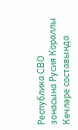Республика СВО зонасына Русия Кораллы Көчләре составында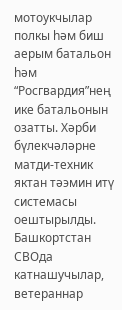мотоукчылар полкы һәм биш аерым батальон һәм “Росгвардия”нең ике батальонын озатты. Хәрби бүлекчәләрне матди-техник яктан тәэмин итү системасы оештырылды. Башкортстан СВОда катнашучылар, ветераннар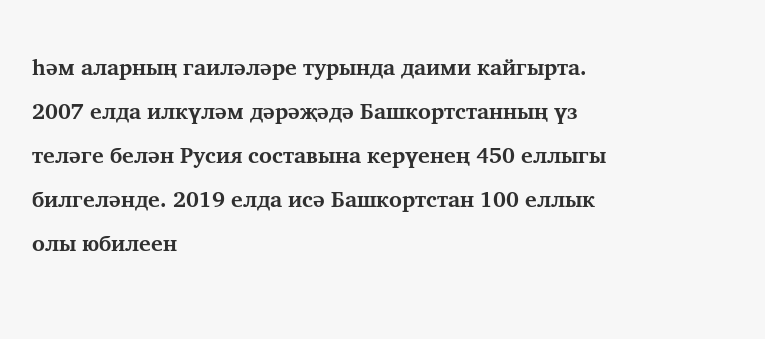һәм аларның гаиләләре турында даими кайгырта.
2007 елда илкүләм дәрәҗәдә Башкортстанның үз теләге белән Русия составына керүенең 450 еллыгы билгеләнде. 2019 елда исә Башкортстан 100 еллык олы юбилеен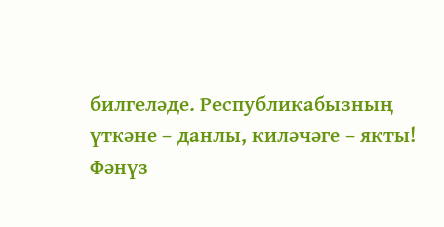билгеләде. Республикабызның үткәне – данлы, киләчәге – якты!
Фәнүз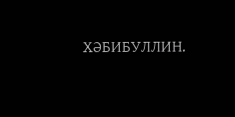ХӘБИБУЛЛИН.